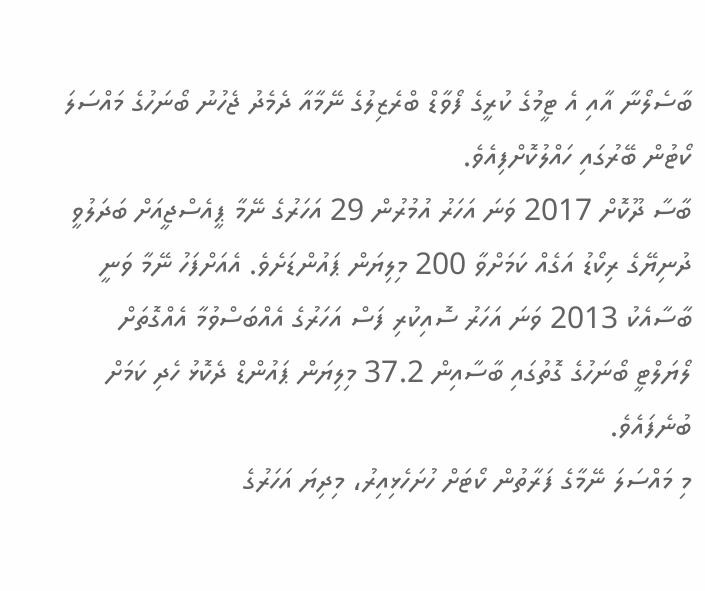ބާސެލޯނާ އާއި އެ ޓީމުގެ ކުރީގެ ފޯވާޑް ބްރެޒިލުގެ ނޭމާއާ ދެމެދު ޖެހުނު ބޯނަހުގެ މައްސަލަ ކޯޓުން ބޭރުގައި ހައްލުކޮށްފިއެވެ.
ބާސާ ދޫކޮށް 2017 ވަނަ އަހަރު އުމުރުން 29 އަހަރުގެ ނޭމާ ޕީއެސްޖީއަށް ބަދަލުވީ ދުނިޔޭގެ ރިކޯޑު އަގެއް ކަމަށްވާ 200 މިލިޔަން ޕައުންޑަށެވެ. އެއަށްފަހު ނޭމާ ވަނީ ބާސާއެކު 2013 ވަނަ އަހަރު ސޮއިކުރި ފަސް އަހަރުގެ އެއްބަސްވުމާ އެއްގޮތަށް ލޯޔަލްޓީ ބޯނަހުގެ ގޮތުގައި ބާސާއިން 37.2 މިލިޔަން ޕައުންޑް ދެކޮޅު ހެދި ކަމަށް ބުނެފައެވެ.
މި މައްސަލަ ނޭމާގެ ފަރާތުން ކޯޓަށް ހުށަހެޅިއިރު، މިދިޔަ އަހަރުގެ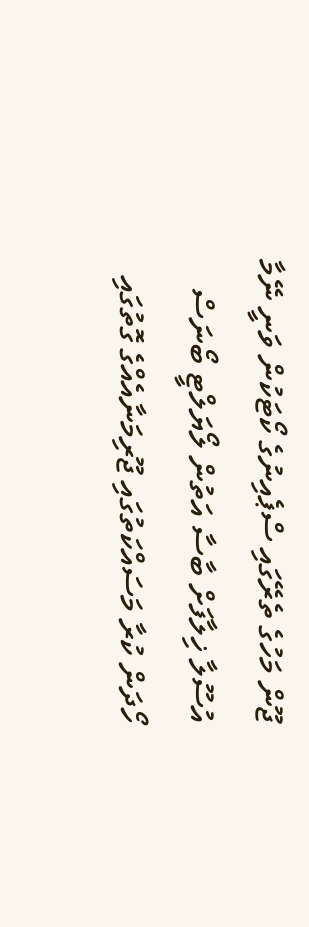ޖޫން މަހުގެ ތެރޭގައި ސްޕެއިނުގެ ކޯޓަކުން ވަނީ ނޭމާ އުސޫލާ ޚިލާފަށް ބާސާ އަތުން ލޯޔަލްޓީ ބޯނަސް ހޯދަން ކުރާ މަސައްކަތުގައި ޖޫރިމަނާއެއްގެ ގޮތުގައި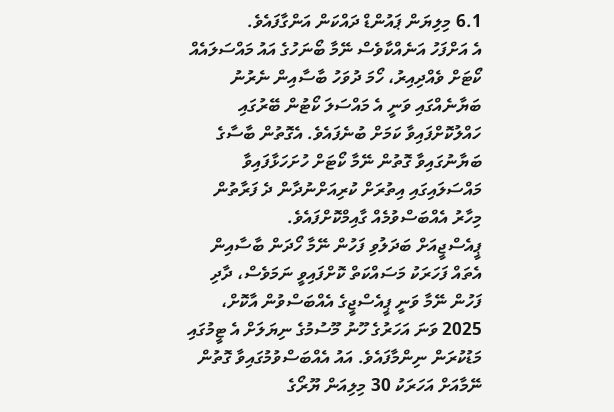6.1 މިލިޔަން ޕައުންޑް ދައްކަން އަންގާފައެވެ.
އެ އަށްފަހު އަނެއްކާވެސް ނޭމާ ބޯނަހުގެ އައު މައްސަލައެއް ކޯޓަށް ވެއްދިއިރު، ހޯމަ ދުވަހު ބާސާއިން ނެރުނު ބަޔާނެއްގައި ވަނީ އެ މައްސަލަ ކޯޓުން ބޭރުގައި ހައްލުކޮށްފައިވާ ކަމަށް ބުނެފައެވެ. އެގޮތުން ބާސާގެ ބަޔާނުގައިވާ ގޮތުން ނޭމާ ކޯޓަށް ހުށަހަޅާފައިވާ މައްސަލައިގައި އިތުރަށް ކުރިއަށްނުދާން ދެ ފަރާތުން މިހާރު އެއްބަސްވުމެއް ގާއިމްކޮށްފައެވެ.
ޕީއެސްޖީއަށް ބަދަލުވި ފަހުން ނޭމާ ހޯދަން ބާސާއިން އެތައް ފަހަރަކު މަސައްކަތް ކޮށްފައިވީ ނަމަވެސް، ދާދި ފަހުން ނޭމާ ވަނީ ޕީއެސްޖީގެ އެއްބަސްވުން އާކޮށް، 2025 ވަނަ އަހަރުގެ ހޫނު މޫސުމުގެ ނިޔަލަށް އެ ޓީމުގައި މަޑުކުރަން ނިންމާފައެވެ. އައު އެއްބަސްވުމުގައިވާ ގޮތުން ނޭމާއަށް އަހަރަކު 30 މިލިއަން ޔޫރޯގެ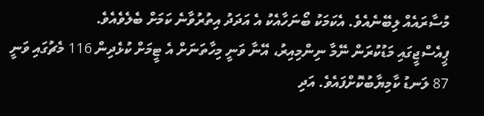މުސާރައެއް ލިބޭނެއެވެ. އެކަމަކު ބޯނަހާއެކު އެ އަދަދު އިތުރުވާނެ ކަމަށް ބެލެވެއެވެ.
ޕީއެސްޖީގައި މަޑުކުރަން ނޭމާ ނިންމިއިރު، އޭނާ ވަނީ މިހާތަނަށް އެ ޓީމަށް ކުޅެދިން 116 މެޗުގައި ވަނީ 87 ލަނޑު ކާމިޔާބުކޮށްފައެވެ. އަދި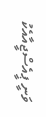ވަނީ ޕީއެސްޖީއާއެކު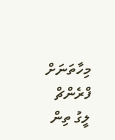މިހާތަނަށް ފްރެންޗް ލީގު ތިން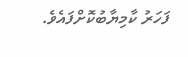ފަހަރު ކާމިޔާބުކޮށްފައެވެ.